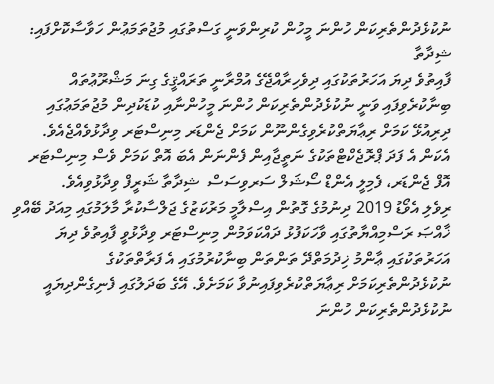ނުކުޅެދުންތެރިކަން ހުންނަ މީހުން ކުރިންވަނީ ގަސްތުގައި މުޖުތަމަޢުން ހަވާސާކޮށްފައި: ޝިދާތާ
ފާއިތުވެ ދިޔަ އަހަރުތަކުގައި ދިވެހިރާއްޖޭގެ އުމްރާނީ ތަރައްޤީގެ ގިނަ މަޝްރޫޢުތައް ބިނާކުރެވިފައި ވަނީ ނުކުޅެދުންތެރިކަން ހުންނަ މީހުންނާއި ކުޑަކުދިން މުޖުތަމަޢުގައި ދިރިއުޅޭ ކަމަށް ރިޢާޔަތްކުރެވިގެންނޫން ކަމަށް ޖެންޑަރ މިނިސްޓަރ ވިދާޅުވެއްޖެއެވެ.
އެކަން އެ ފަދަ ޕްރޮޖެކްޓްތަކުގެ ނަތީޖާއިން ފެންނަން އެބަ އޮތް ކަމަށް ވެސް މިނިސްޓަރ އޮފް ޖެންޑަރ، ފެމިލީ އެންޑް ސޯޝަލް ސަރވިސަސް  ޝިދާތާ ޝަރީފް ވިދާޅުވިއެވެ.
ރިވެލި އެވޯޑު 2019 ދިނުމުގެ ގޮތުން އިސްލާމީ މަރުކަޒުގެ ޖަލްސާކުރާ މާލަމުގައި މިއަދު ބޭއްވި ޚާއްޞަ ރަސްމިއްޔާތުގައި ވާހަކަފުޅު ދައްކަވަމުން މިނިސްޓަރ ވިދާޅުވީ ފާއިތުވެ ދިޔަ އަހަރުތަކުގައި ޢާންމު ޚިދުމަތްދޭ ތަންތަން ބިނާކުރުމުގައި އެ ފަރާތްތަކުގެ ނުކުޅެދުންތެރިކަމަށް ރިޢާޔަތްކުރެވިފައިނުވާ ކަމަށެވެ. އޭގެ ބަދަލުގައި ފެނިގެންދިޔައީ ނުކުޅެދުންތެރިކަން ހުންނަ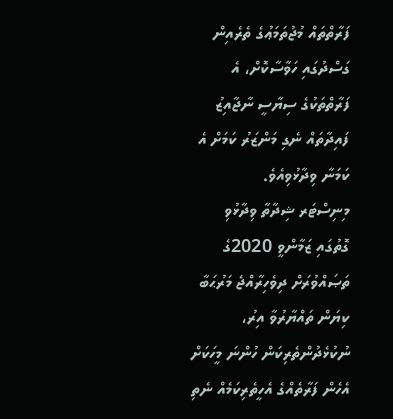ފަރާތްތައް މުޖުތަމަޢުގެ ތެރެއިން ގަސްދުގައި ހަވާސާކޮށް، އެ ފަރާތްތަކުގެ ސިޔާސީ ނާޖާއިޒު ފައިދާތައް ނެގި މަންޒަރު ކަމަށް އެ ކަމަނާ ވިދާޅުވިއެވެ.
މިނިސްޓަރ ޝިދާތާ ވިދާޅުވި ގޮތުގައި ޒަމާންވީ 2020ގެ ތަޞައްވުރަށް ދިވެހިރާއްޖެ މަރުޙަބާ ކިޔަން ތައްޔާރުވާ އިރު، ނުކުޅެދުންތެރިކަން ހުންނަ މީހަކަށް އެހެން ފަރާތެއްގެ އެހީތެރިކަމެއް ނެތި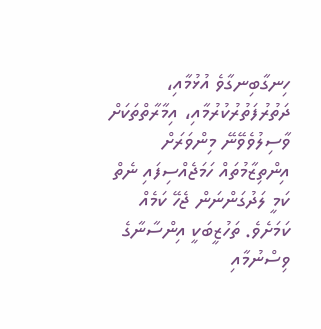ހިނގާބިނގާވެ އުޅުމާއި، ދަތުރުފަތުރުކުރުމާއި، އިމާރާތްތަކަށް ވާސިލުވެވޭނޭ މިންވަރަށް އިންތިޒާމުތައް ހަމަޖެއްސިފައި ނެތް ކަމީ ލަދުގަންނަން ޖެހޭ ކަމެއް ކަމަށެވެ. ތަހުޒީބަކީ އިންސާނާގެ ވިސްނުމާއި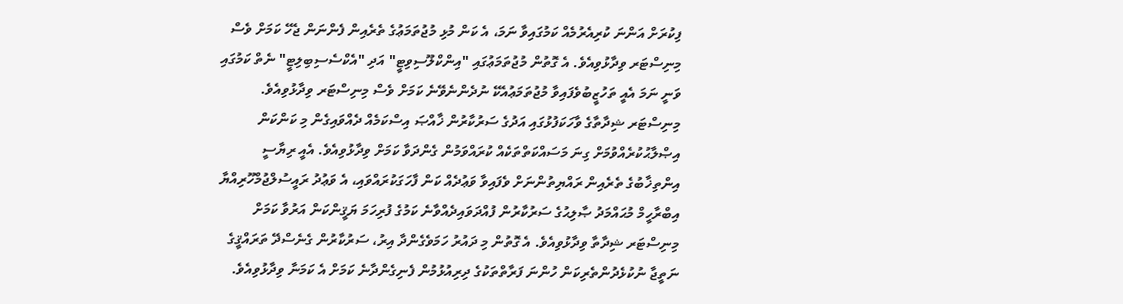ފިކުރަށް އަންނަ ކުރިއެރުމެއް ކަމުގައިވާ ނަމަ، އެ ކަން މުޅި މުޖުތަމަޢުގެ ތެރެއިން ފެންނަން ޖެހޭ ކަމަށް ވެސް މިނިސްޓަރ ވިދާޅުވިއެވެ. އެ ގޮތުން މުޖުތަމަޢުގައި "އިންކްލޫސިވިޓީ" އަދި "އެކްސެސިބިލިޓީ" ނެތް ކަމުގައި ވަނީ ނަމަ އެއީ ތަހުޒީބުވެފައިވާ މުޖުތަމަޢުއެކޭ ނުދެންނެވޭނެ ކަމަށް ވެސް މިނިސްޓަރ ވިދާޅުވިއެވެ.
މިނިސްޓަރ ޝިދާތާގެ ވާހަކަފުޅުގައި އަދުގެ ސަރުކާރުން ޚާއްޞަ އިސްކަމެއް ދެއްވައިގެން މި ކަންކަން އިޞްލާޙުކުރެއްވުމަށް ގިނަ މަސައްކަތްތަކެއް ކުރައްވަމުން ގެންދަވާ ކަމަށް ވިދާޅުވިއެވެ. އެއީ ރިޔާސީ އިންތިޚާބުގެ ތެރެއިން ރައްޔިތުންނަށް ވެފައިވާ ވަޢުދެއް ކަން ފާހަގަކުރައްވައި، އެ ވަޢުދު ރައީސުލްޖުމްހޫރިއްޔާ އިބްރާހީމް މުޙައްމަދު ޞާލިޙުގެ ސަރުކާރުން ފުއްދަވައިދެއްވާނެ ކަމުގެ ފުރިހަމަ ޔަޤީންކަން އަރުވާ ކަމަށް މިނިސްޓަރ ޝިދާތާ ވިދާޅުވިއެވެ. އެ ގޮތުން މި ދައުރު ހަމަވެގެންދާ އިރު، ސަރުކާރުން ގެނެސްދޭ ތަރައްޤީގެ ނަތީޖާ ނުކުޅެދުންތެރިކަން ހުންނަ ފަރާތްތަކުގެ ދިރިއުޅުމުން ފެނިގެންދާނެ ކަމަށް އެ ކަމަނާ ވިދާޅުވިއެވެ.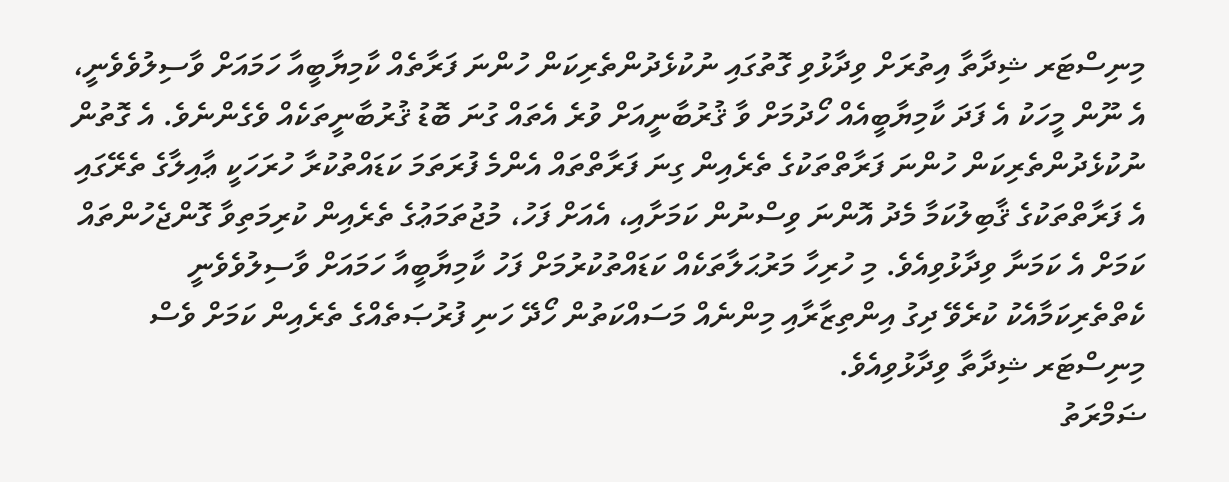މިނިސްޓަރ ޝިދާތާ އިތުރަށް ވިދާޅުވި ގޮތުގައި ނުކުޅެދުންތެރިކަން ހުންނަ ފަރާތެއް ކާމިޔާބީއާ ހަމައަށް ވާސިލުވެވެނީ، އެ ނޫން މީހަކު އެ ފަދަ ކާމިޔާބީއެއް ހޯދުމަށް ވާ ޤުރުބާނީއަށް ވުރެ އެތައް ގުނަ ބޮޑު ޤުރުބާނީތަކެއް ވެގެންނެވެ. އެ ގޮތުން ނުކުޅެދުންތެރިކަން ހުންނަ ފަރާތްތަކުގެ ތެރެއިން ގިނަ ފަރާތްތައް އެންމެ ފުރަތަމަ ކަޑައްތުކުރާ ހުރަހަކީ ޢާއިލާގެ ތެރޭގައި އެ ފަރާތްތަކުގެ ޤާބިލުކަމާ މެދު އޮންނަ ވިސްނުން ކަމަށާއި، އެއަށް ފަހު، މުޖުތަމަޢުގެ ތެރެއިން ކުރިމަތިވާ ގޮންޖެހުންތައް ކަމަށް އެ ކަމަނާ ވިދާޅުވިއެވެ. މި ހުރިހާ މަރުޙަލާތަކެއް ކަޑައްތުކުރުމަށް ފަހު ކާމިޔާބީއާ ހަމައަށް ވާސިލުވެވެނީ ކެތްތެރިކަމާއެކު ކުރެވޭ ދިގު އިންތިޒާރާއި މިންނެއް މަސައްކަތުން ހޯދޭ ހަނި ފުރުޞަތެއްގެ ތެރެއިން ކަމަށް ވެސް މިނިސްޓަރ ޝިދާތާ ވިދާޅުވިއެވެ.
ޟަމްރަތު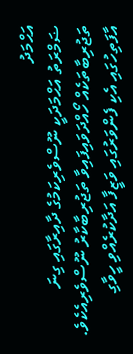އަޙްމަދު
ޟަމްރަތު އަޙްމަދަކީ ނޫސްވެރިކަމުގެ ދާއިރާގައި ގިނަ ތަޖުރިބާތަކެއް ހޯއްދަވައިފައިވާ ތަޖުރިބާކާރު ނޫސްވެރިއެކެވެ. އާފަތިހުގައި އެކި ފެންވަރުގައި ވަޒީފާ އަދާކުރެއްވި ހީވާގި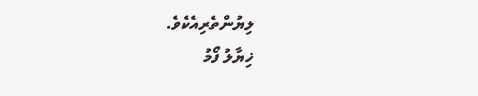ލިޔުންތެރިއެކެވެ.
ޚިޔާލު ފޯމު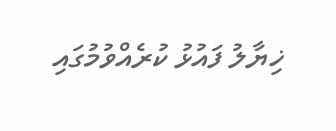ޚިޔާލު ފައުޅު ކުރެއްވުމުގައި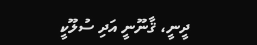ދީނީ، ޤާނޫނީ އަދި ސުލޫކީ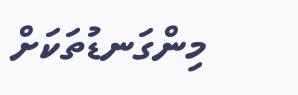މިންގަނޑުތަކަށް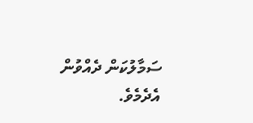ސަމާލުކަން ދެއްވުން އެދެމެވެ.